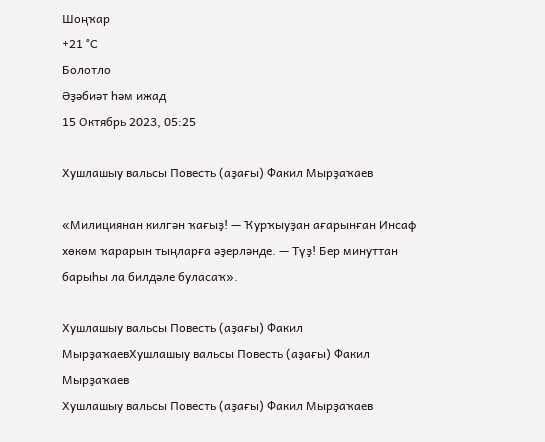Шоңҡар
+21 °С
Болотло
Әҙәбиәт һәм ижад
15 Октябрь 2023, 05:25

Хушлашыу вальсы Повесть (аҙағы) Факил Мырҙаҡаев

«Милициянан килгән ҡағыҙ! — Ҡурҡыуҙан ағарынған Инсаф хөкөм ҡарарын тыңларға әҙерләнде. — Түҙ! Бер минуттан барыһы ла билдәле буласаҡ».

Хушлашыу вальсы Повесть (аҙағы) Факил МырҙаҡаевХушлашыу вальсы Повесть (аҙағы) Факил Мырҙаҡаев
Хушлашыу вальсы Повесть (аҙағы) Факил Мырҙаҡаев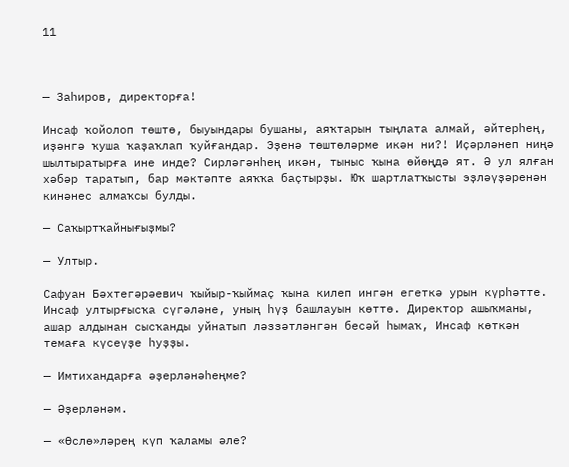11



— Заһиров, директорға!

Инсаф ҡойолоп төштө, быуындары бушаны, аяҡтарын тыңлата алмай, әйтерһең, иҙәнгә ҡуша ҡаҙаҡлап ҡуйғандар. Эҙенә төштөләрме икән ни?! Иҫәрләнеп ниңә шылтыратырға ине инде? Сирләгәнһең икән, тыныс ҡына өйөңдә ят. Ә ул ялған хәбәр таратып, бар мәктәпте аяҡҡа баҫтырҙы. Юҡ шартлатҡысты эҙләүҙәренән кинәнес алмаҡсы булды.

— Саҡыртҡайнығыҙмы?

— Ултыр.

Сафуан Бәхтегәрәевич ҡыйыр-ҡыймаҫ ҡына килеп ингән егеткә урын күрһәтте. Инсаф ултырғысҡа сүгәләне, уның һүҙ башлауын көттө. Директор ашыҡманы, ашар алдынан сысҡанды уйнатып ләззәтләнгән бесәй һымаҡ, Инсаф көткән темаға күсеүҙе һуҙҙы.

— Имтихандарға әҙерләнәһеңме?

— Әҙерләнәм.

— «Өслө»ләрең күп ҡаламы әле?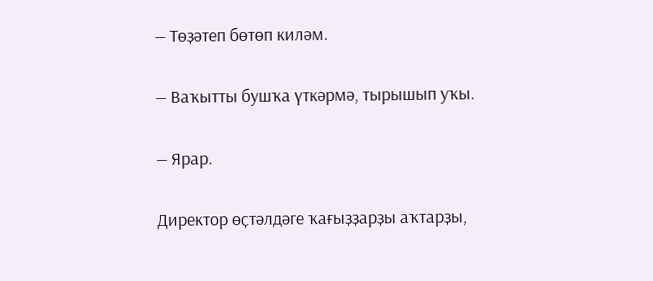— Төҙәтеп бөтөп киләм.

— Ваҡытты бушҡа үткәрмә, тырышып уҡы.

— Ярар.

Директор өҫтәлдәге ҡағыҙҙарҙы аҡтарҙы,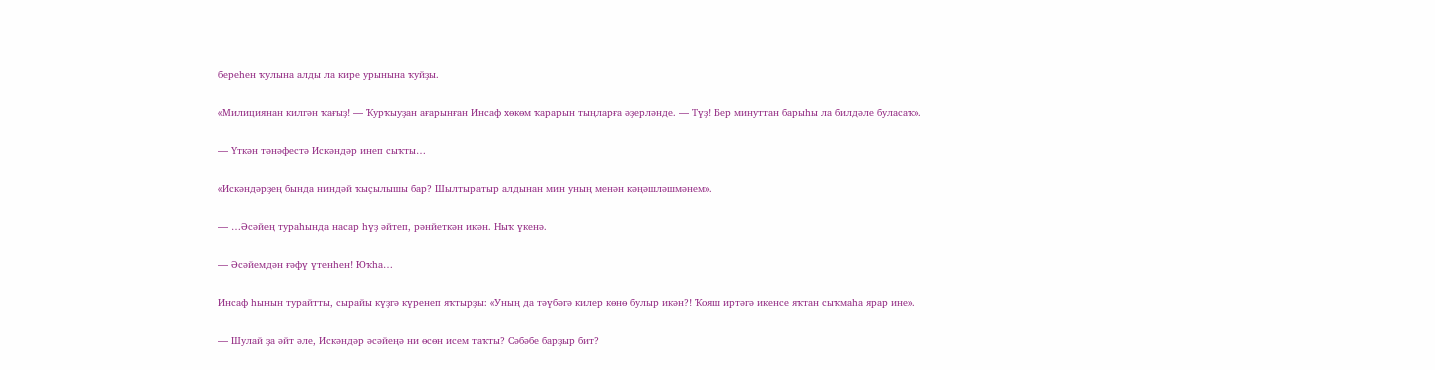береһен ҡулына алды ла кире урынына ҡуйҙы.

«Милициянан килгән ҡағыҙ! — Ҡурҡыуҙан ағарынған Инсаф хөкөм ҡарарын тыңларға әҙерләнде. — Түҙ! Бер минуттан барыһы ла билдәле буласаҡ».

— Үткән тәнәфестә Искәндәр инеп сыҡты…

«Искәндәрҙең бында ниндәй ҡыҫылышы бар? Шылтыратыр алдынан мин уның менән кәңәшләшмәнем».

— …Әсәйең тураһында насар һүҙ әйтеп, рәнйеткән икән. Ныҡ үкенә.

— Әсәйемдән ғәфү үтенһен! Юҡһа…

Инсаф һынын турайтты, сырайы күҙгә күренеп яҡтырҙы: «Уның да тәүбәгә килер көнө булыр икән?! Ҡояш иртәгә икенсе яҡтан сыҡмаһа ярар ине».

— Шулай ҙа әйт әле, Искәндәр әсәйеңә ни өсөн исем таҡты? Сәбәбе барҙыр бит?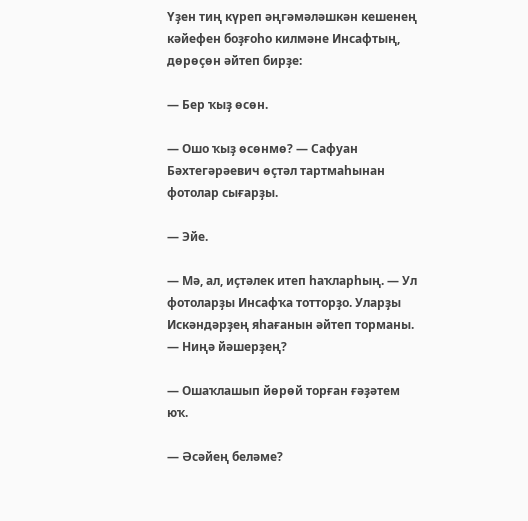Үҙен тиң күреп әңгәмәләшкән кешенең кәйефен боҙғоһо килмәне Инсафтың, дөрөҫөн әйтеп бирҙе:

— Бер ҡыҙ өсөн.

— Ошо ҡыҙ өсөнмө? — Сафуан Бәхтегәрәевич өҫтәл тартмаһынан фотолар сығарҙы.

— Эйе.

— Мә, ал, иҫтәлек итеп һаҡларһың. — Ул фотоларҙы Инсафҡа тотторҙо. Уларҙы Искәндәрҙең яһағанын әйтеп торманы. — Ниңә йәшерҙең?

— Ошаҡлашып йөрөй торған ғәҙәтем юҡ.

— Әсәйең беләме?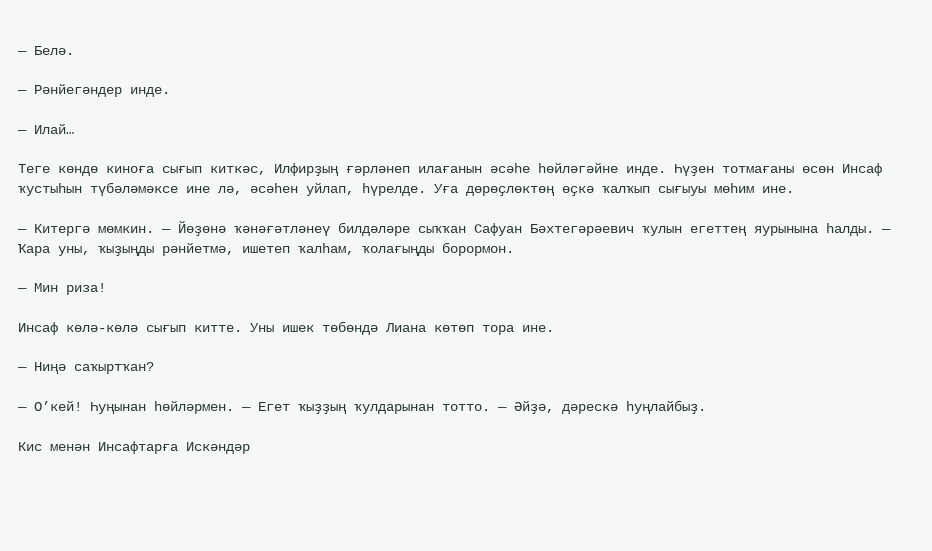— Белә.

— Рәнйегәндер инде.

— Илай…

Теге көндө киноға сығып киткәс, Илфирҙың ғәрләнеп илағанын әсәһе һөйләгәйне инде. Һүҙен тотмағаны өсөн Инсаф ҡустыһын түбәләмәксе ине лә, әсәһен уйлап, һүрелде. Уға дөрөҫлөктөң өҫкә ҡалҡып сығыуы мөһим ине.

— Китергә мөмкин. — Йөҙөнә ҡәнәғәтләнеү билдәләре сыҡҡан Сафуан Бәхтегәрәевич ҡулын егеттең яурынына һалды. — Ҡара уны, ҡыҙыңды рәнйетмә, ишетеп ҡалһам, ҡолағыңды борормон.

— Мин риза!

Инсаф көлә-көлә сығып китте. Уны ишек төбөндә Лиана көтөп тора ине.

— Ниңә саҡыртҡан?

— О’кей! Һуңынан һөйләрмен. — Егет ҡыҙҙың ҡулдарынан тотто. — Әйҙә, дәрескә һуңлайбыҙ.

Кис менән Инсафтарға Искәндәр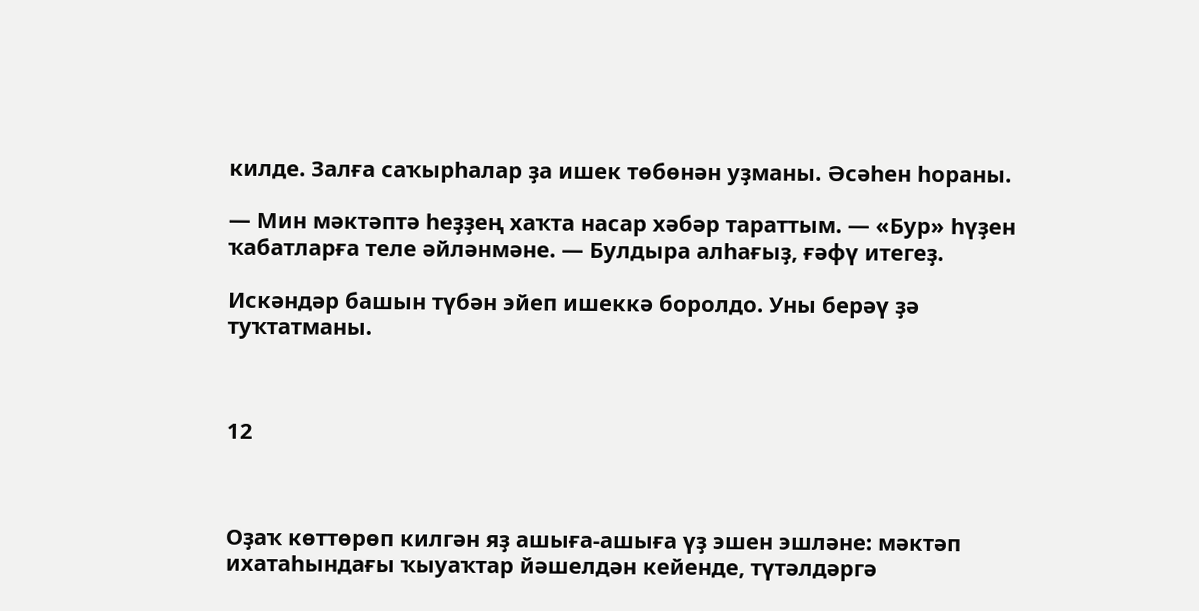килде. Залға саҡырһалар ҙа ишек төбөнән уҙманы. Әсәһен һораны.

— Мин мәктәптә һеҙҙең хаҡта насар хәбәр тараттым. — «Бур» һүҙен ҡабатларға теле әйләнмәне. — Булдыра алһағыҙ, ғәфү итегеҙ.

Искәндәр башын түбән эйеп ишеккә боролдо. Уны берәү ҙә туҡтатманы.



12



Оҙаҡ көттөрөп килгән яҙ ашыға-ашыға үҙ эшен эшләне: мәктәп ихатаһындағы ҡыуаҡтар йәшелдән кейенде, түтәлдәргә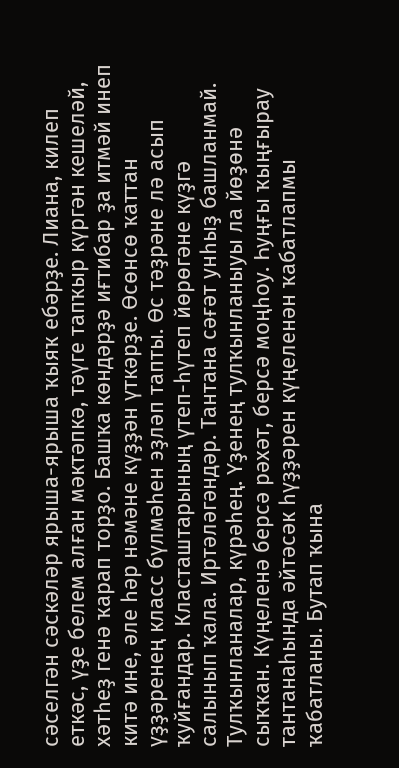сәселгән сәскәләр ярыша-ярыша ҡыяҡ ебәрҙе. Лиана, килеп еткәс, үҙе белем алған мәктәпкә, тәүге тапҡыр күргән кешеләй, хәтһеҙ генә ҡарап торҙо. Башҡа көндәрҙә иғтибар ҙа итмәй инеп китә ине, әле һәр нәмәне күҙҙән үткәрҙе. Өсөнсө ҡаттан үҙҙәренең класс бүлмәһен эҙләп тапты. Өс тәҙрәне лә асып ҡуйғандар. Класташтарының үтеп-һүтеп йөрөгәне күҙгә салынып ҡала. Иртәләгәндәр. Тантана сәғәт унһыҙ башланмай. Тулҡынланалар, күрәһең. Үҙенең тулҡынланыуы ла йөҙөнә сыҡҡан. Күңеленә берсә рәхәт, берсә моңһоу. Һуңғы ҡыңғырау тантанаһында әйтәсәк һүҙҙәрен күңеленән ҡабатлапмы ҡабатланы. Бутап ҡына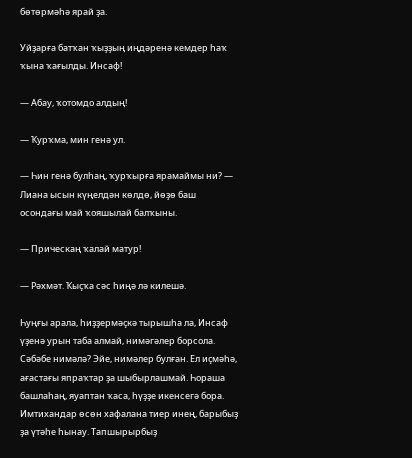бөтөрмәһә ярай ҙа.

Уйҙарға батҡан ҡыҙҙың иңдәренә кемдер һаҡ ҡына ҡағылды. Инсаф!

— Абау, ҡотомдо алдың!

— Ҡурҡма, мин генә ул.

— Һин генә булһаң, ҡурҡырға ярамаймы ни? — Лиана ысын күңелдән көлдө, йөҙө баш осондағы май ҡояшылай балҡыны.

— Прическаң ҡалай матур!

— Рәхмәт. Ҡыҫҡа сәс һиңә лә килешә.

Һуңғы арала, һиҙҙермәҫкә тырышһа ла, Инсаф үҙенә урын таба алмай, нимәгәлер борсола. Сәбәбе нимәлә? Эйе, нимәлер булған. Ел иҫмәһә, ағастағы япраҡтар ҙа шыбырлашмай. Һораша башлаһаң, яуаптан ҡаса, һүҙҙе икенсегә бора. Имтихандар өсөн хафалана тиер инең, барыбыҙ ҙа үтәһе һынау. Тапшырырбыҙ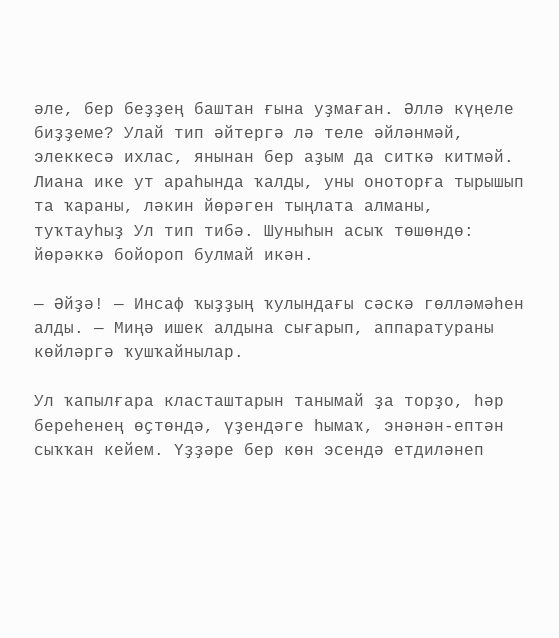әле, бер беҙҙең баштан ғына уҙмаған. Әллә күңеле биҙҙеме? Улай тип әйтергә лә теле әйләнмәй, элеккесә ихлас, янынан бер аҙым да ситкә китмәй. Лиана ике ут араһында ҡалды, уны оноторға тырышып та ҡараны, ләкин йөрәген тыңлата алманы, туҡтауһыҙ Ул тип тибә. Шуныһын асыҡ төшөндө: йөрәккә бойороп булмай икән.

— Әйҙә! — Инсаф ҡыҙҙың ҡулындағы сәскә гөлләмәһен алды. — Миңә ишек алдына сығарып, аппаратураны көйләргә ҡушҡайнылар.

Ул ҡапылғара класташтарын танымай ҙа торҙо, һәр береһенең өҫтөндә, үҙендәге һымаҡ, энәнән-ептән сыҡҡан кейем. Үҙҙәре бер көн эсендә етдиләнеп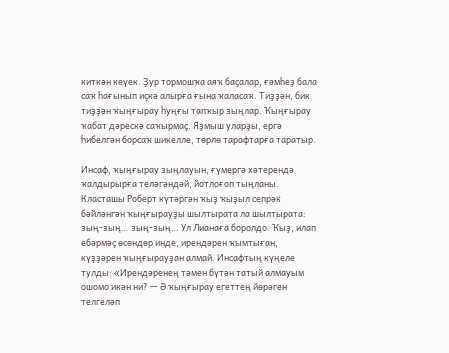киткән кеүек. Ҙур тормошҡа аяҡ баҫалар, ғәмһеҙ бала саҡ һағынып иҫкә алырға ғына ҡаласаҡ. Тиҙҙән, бик тиҙҙән ҡыңғырау һуңғы тапҡыр зыңлар. Ҡыңғырау ҡабат дәрескә саҡырмаҫ. Яҙмыш уларҙы, ергә һибелгән борсаҡ шикелле, төрлө тарафтарға таратыр.

Инсаф, ҡыңғырау зыңлауын, ғүмергә хәтерендә ҡалдырырға теләгәндәй, йотлоғоп тыңланы. Класташы Роберт күтәргән ҡыҙ ҡыҙыл сепрәк бәйләнгән ҡыңғырауҙы шылтырата ла шылтырата: зың-зың… зың-зың… Ул Лианаға боролдо. Ҡыҙ, илап ебәрмәҫ өсөндөр инде, ирендәрен ҡымтыған, күҙҙәрен ҡыңғырауҙан алмай. Инсафтың күңеле тулды: «Ирендәренең тәмен бүтән татый алмауым ошомо икән ни? — Ә ҡыңғырау егеттең йөрәген телгеләп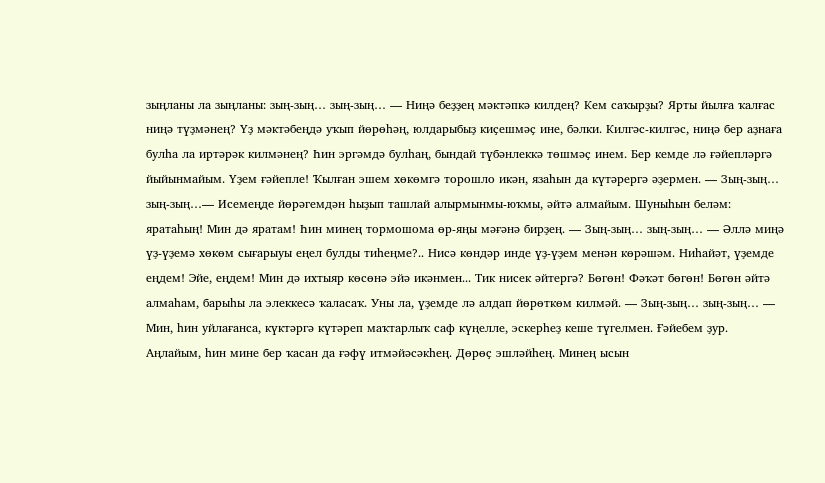зыңланы ла зыңланы: зың-зың… зың-зың… — Ниңә беҙҙең мәктәпкә килдең? Кем саҡырҙы? Ярты йылға ҡалғас ниңә түҙмәнең? Үҙ мәктәбеңдә уҡып йөрөһәң, юлдарыбыҙ киҫешмәҫ ине, бәлки. Килгәс-килгәс, ниңә бер аҙнаға булһа ла иртәрәк килмәнең? Һин эргәмдә булһаң, бындай түбәнлеккә төшмәҫ инем. Бер кемде лә ғәйепләргә йыйынмайым. Үҙем ғәйепле! Ҡылған эшем хөкөмгә торошло икән, язаһын да күтәрергә әҙермен. — Зың-зың… зың-зың…— Исемеңде йөрәгемдән һыҙып ташлай алырмынмы-юҡмы, әйтә алмайым. Шуныһын беләм: яратаһың! Мин дә яратам! Һин минең тормошома өр-яңы мәғәнә бирҙең. — Зың-зың… зың-зың… — Әллә миңә үҙ-үҙемә хөкөм сығарыуы еңел булды тиһеңме?.. Нисә көндәр инде үҙ-үҙем менән көрәшәм. Ниһайәт, үҙемде еңдем! Эйе, еңдем! Мин дә ихтыяр көсөнә эйә икәнмен... Тик нисек әйтергә? Бөгөн! Фәҡәт бөгөн! Бөгөн әйтә алмаһам, барыһы ла элеккесә ҡаласаҡ. Уны ла, үҙемде лә алдап йөрөткөм килмәй. — Зың-зың… зың-зың… — Мин, һин уйлағанса, күктәргә күтәреп маҡтарлыҡ саф күңелле, эскерһеҙ кеше түгелмен. Ғәйебем ҙур. Аңлайым, һин мине бер ҡасан да ғәфү итмәйәсәкһең. Дөрөҫ эшләйһең. Минең ысын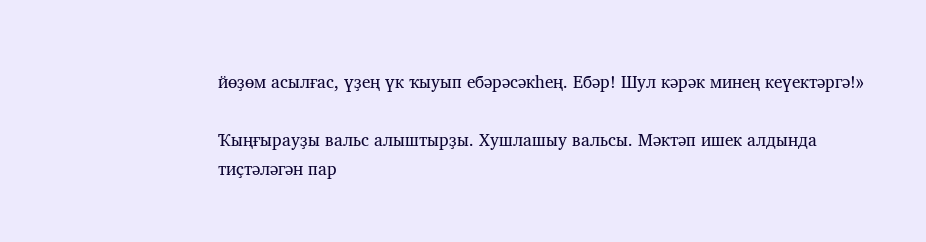йөҙөм асылғас, үҙең үк ҡыуып ебәрәсәкһең. Ебәр! Шул кәрәк минең кеүектәргә!»

Ҡыңғырауҙы вальс алыштырҙы. Хушлашыу вальсы. Мәктәп ишек алдында тиҫтәләгән пар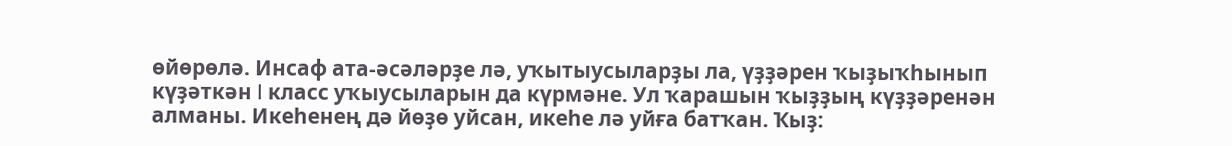өйөрөлә. Инсаф ата-әсәләрҙе лә, уҡытыусыларҙы ла, үҙҙәрен ҡыҙыҡһынып күҙәткән I класс уҡыусыларын да күрмәне. Ул ҡарашын ҡыҙҙың күҙҙәренән алманы. Икеһенең дә йөҙө уйсан, икеһе лә уйға батҡан. Ҡыҙ: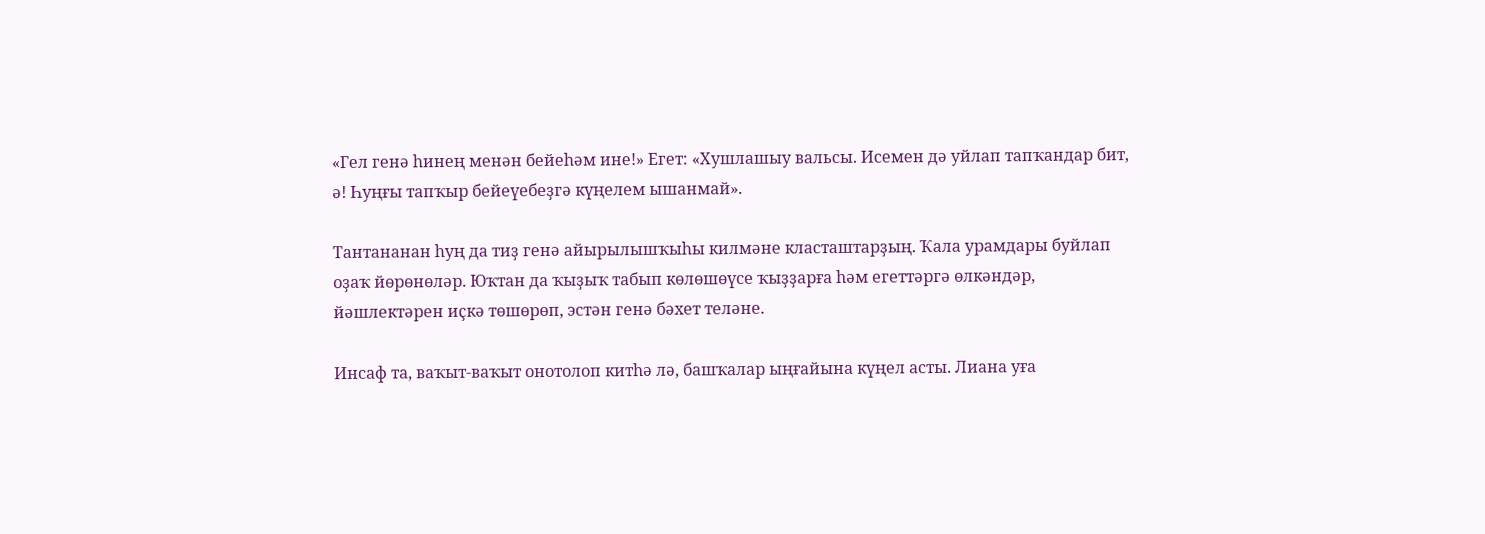«Гел генә һинең менән бейеһәм ине!» Егет: «Хушлашыу вальсы. Исемен дә уйлап тапҡандар бит, ә! Һуңғы тапҡыр бейеүебеҙгә күңелем ышанмай».

Тантананан һуң да тиҙ генә айырылышҡыһы килмәне класташтарҙың. Ҡала урамдары буйлап оҙаҡ йөрөнөләр. Юҡтан да ҡыҙыҡ табып көлөшөүсе ҡыҙҙарға һәм егеттәргә өлкәндәр, йәшлектәрен иҫкә төшөрөп, эстән генә бәхет теләне.

Инсаф та, ваҡыт-ваҡыт онотолоп китһә лә, башҡалар ыңғайына күңел асты. Лиана уға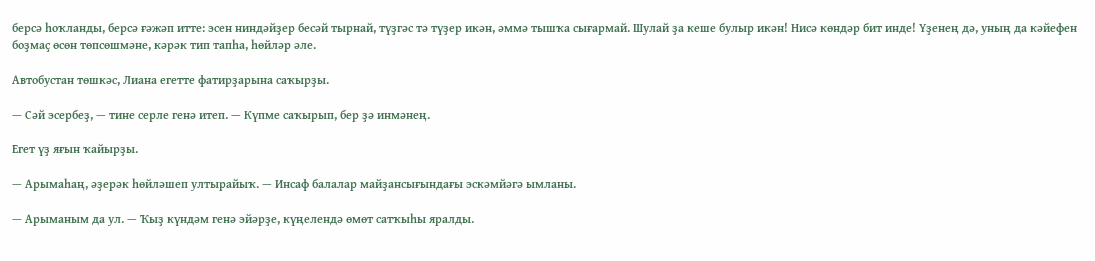берсә һоҡланды, берсә ғәжәп итте: эсен ниндәйҙер бесәй тырнай, түҙгәс тә түҙер икән, әммә тышҡа сығармай. Шулай ҙа кеше булыр икән! Нисә көндәр бит инде! Үҙенең дә, уның да кәйефен боҙмаҫ өсөн төпсөшмәне, кәрәк тип тапһа, һөйләр әле.

Автобустан төшкәс, Лиана егетте фатирҙарына саҡырҙы.

— Сәй эсербеҙ, — тине серле генә итеп. — Күпме саҡырып, бер ҙә инмәнең.

Егет үҙ яғын ҡайырҙы.

— Арымаһаң, әҙерәк һөйләшеп ултырайыҡ. — Инсаф балалар майҙансығындағы эскәмйәгә ымланы.

— Арыманым да ул. — Ҡыҙ күндәм генә эйәрҙе, күңелендә өмөт сатҡыһы яралды.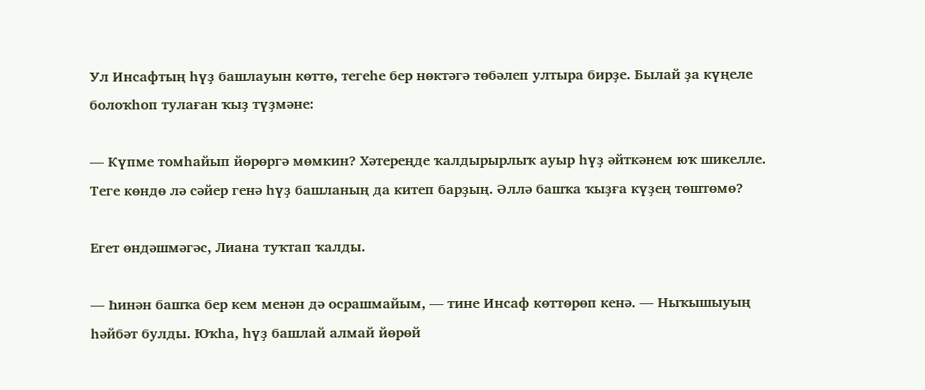Ул Инсафтың һүҙ башлауын көттө, тегеһе бер нөктәгә төбәлеп ултыра бирҙе. Былай ҙа күңеле болоҡһоп тулаған ҡыҙ түҙмәне:

— Күпме томһайып йөрөргә мөмкин? Хәтереңде ҡалдырырлыҡ ауыр һүҙ әйткәнем юҡ шикелле. Теге көндө лә сәйер генә һүҙ башланың да китеп барҙың. Әллә башҡа ҡыҙға күҙең төштөмө?

Егет өндәшмәгәс, Лиана туҡтап ҡалды.

— Һинән башҡа бер кем менән дә осрашмайым, — тине Инсаф көттөрөп кенә. — Ныҡышыуың һәйбәт булды. Юҡһа, һүҙ башлай алмай йөрөй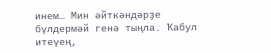инем… Мин әйткәндәрҙе бүлдермәй генә тыңла. Ҡабул итеүең,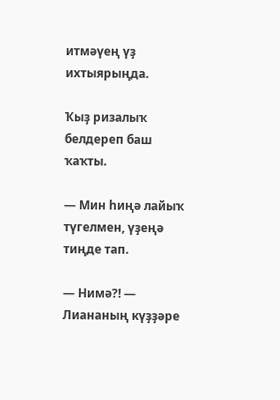итмәүең үҙ ихтыярыңда.

Ҡыҙ ризалыҡ белдереп баш ҡаҡты.

— Мин һиңә лайыҡ түгелмен, үҙеңә тиңде тап.

— Нимә?! — Лиананың күҙҙәре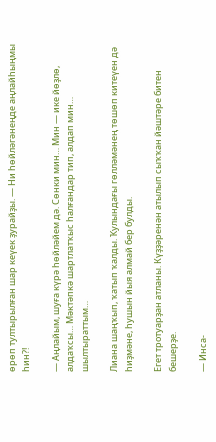өрөп тултырылған шар кеүек ҙурайҙы. — Ни һөйләгәнеңде аңлайһыңмы һин?!

— Аңлайым, шуға күрә һөйләйем дә. Сөнки мин… Мин — ике йөҙлө, алдаҡсы… Мәктәпкә шартлатҡыс һалғандар тип, алдап мин… шылтыраттым…

Лиана шаңҡып, ҡатып ҡалды. Ҡулындағы гөлләмәнең төшөп китеүен дә һиҙмәне, һушын йыя алмай бер булды.

Егет тротуарҙан атланы. Күҙҙәренән атылып сыҡҡан йәштәре битен бешерҙе.

— Инса-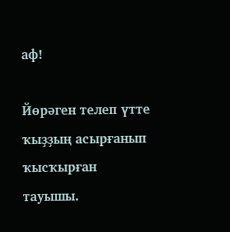аф!

Йөрәген телеп үтте ҡыҙҙың асырғанып ҡысҡырған тауышы.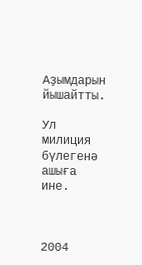Аҙымдарын йышайтты.

Ул милиция бүлегенә ашыға ине.



2004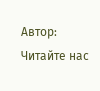Автор:
Читайте нас